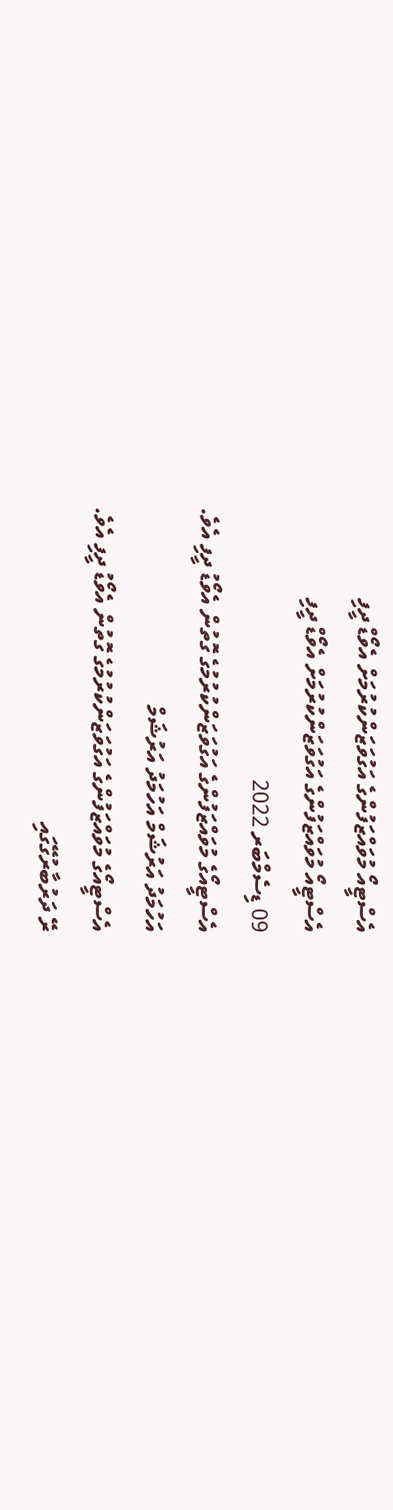އެސްޓީއޯ މުވައްޒަފުންގެ އަގުވަޒަންކުރުމަށް އެވޯޑް ދީފި
އެސްޓީއޯ މުވައްޒަފުންގެ އަގުވަޒަންކުރުމަށް އެވޯޑް ދީފި
09 ޑިސެމްބަރ 2022
އެސްޓީއޯގެ މުވައްޒަފުންގެ އަގުވަޒަންކުރުމުގެ ގޮތުން އެވޯޑު ދީފި އެވެ.
އަހުމަދު އަރުޝަމް އަހުމަދު އަރުޝަމް
އެސްޓީއޯގެ މުވައްޒަފުންގެ އަގުވަޒަންކުރުމުގެ ގޮތުން އެވޯޑު ދީފި އެވެ.
ރޭ ދަރުބާރުގޭގައި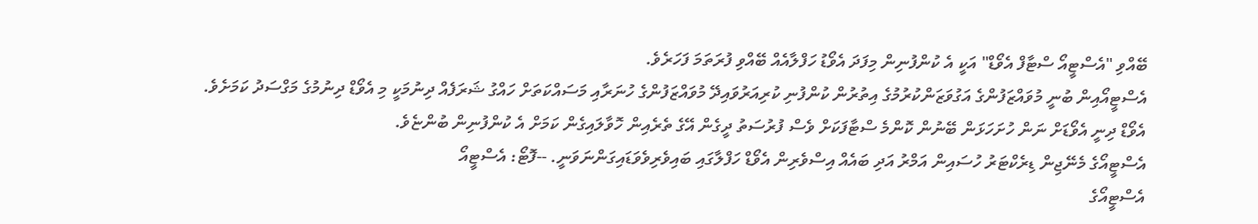ބޭއްވި "އެސްޓީއޯ ސްޓާފް އެވޯޑް" އަކީ އެ ކުންފުނިން މިފަދަ އެވޯޑު ހަފްލާއެއް ބޭއްވި ފުރަތަމަ ފަހަރެވެ.
އެސްޓީއޯއިން ބުނީ މުވައްޒަފުންގެ އަގުވަޒަންކުރުމުގެ އިތުރުން ކުންފުނި ކުރިއަރުވައިދޭ މުވައްޒަފުންގެ ހުނަރާއި މަސައްކަތަށް ހައްގު ޝަރަފެއް ދިނުމަކީ މި އެވޯޑް ދިނުމުގެ މަގްސަދު ކަމަށެވެ.
އެވޯޑް ދިނީ އެވޯޑަށް ނަން ހުށަހަޅަން ބޭނުން ކޮންމެ ސްޓާފަކަށް ވެސް ފުރުސަތު ދީގެން އޭގެ ތެރެއިން ހޮވާލައިގެން ކަމަށް އެ ކުންފުނިން ބުންޏެވެ.
އެސްޓީއޯގެ މެނޭޖިން ޑިރެކްޓަރު ހުސައިން އަމްރު އަދި ބައެއް އިސްވެރިން އެވޯޑް ހަފްލާގައި ބައިވެރިވެވަޑައިގަންނަވަނީ. --ފޮޓޯ: އެސްޓީއޯ
އެސްޓީއޯގެ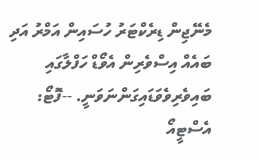މެނޭޖިން ޑިރެކްޓަރު ހުސައިން އަމްރު އަދި ބައެއް އިސްވެރިން އެވޯޑް ހަފްލާގައި ބައިވެރިވެވަޑައިގަންނަވަނީ. --ފޮޓޯ: އެސްޓީއޯ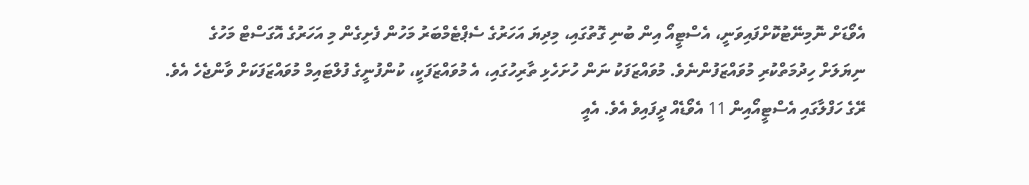އެވޯޑަށް ނޮމިނޭޓުކޮށްފައިވަނީ، އެސްޓީއޯ އިން ބުނި ގޮތުގައި، މިދިޔަ އަހަރުގެ ސެޕްޓެމްބަރު މަހުން ފެށިގެން މި އަހަރުގެ އޮގަސްޓް މަހުގެ ނިޔަލަށް ހިދުމަތްކުރި މުވައްޒަފުންނެވެ. މުވައްޒަފަކު ނަން ހުށަހެޅި ތާރިހުގައި، އެ މުވައްޒަފަކީ، ކުންފުނީގެ ފުލްޓައިމް މުވައްޒަފަކަށް ވާންޖެހެ އެވެ.
ރޭގެ ހަފްލާގައި އެސްޓީއޯއިން 11 އެވޯޑެއް ދީފައިވެ އެވެ. އެއީ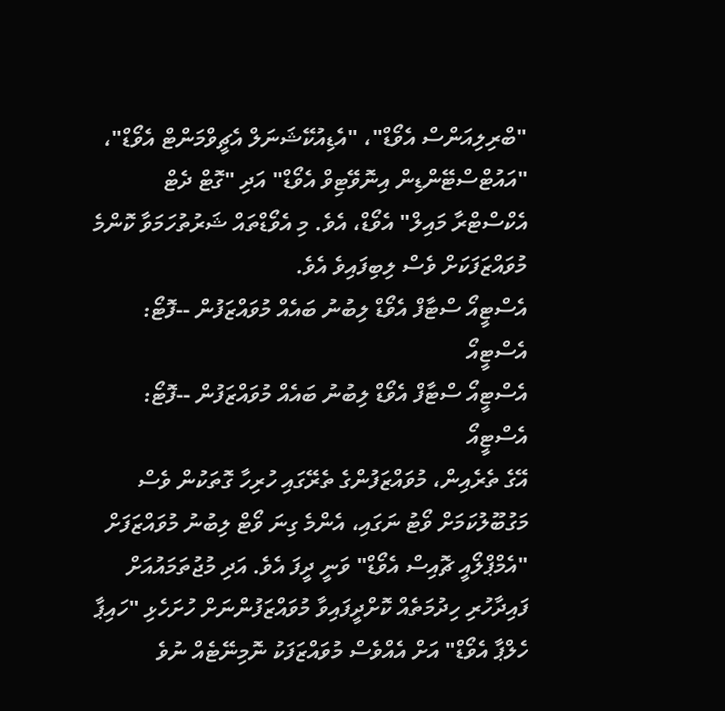"ބްރިލިއަންސް އެވޯޑް"، "އެޑިއުކޭޝަނަލް އެޗީވްމަންޓް އެވޯޑް"، "އައުޓްސްޓޭންޑިން އިނޮވޭޓިވް އެވޯޑް" އަދި "ގޮޓް ދެޓް އެކްސްޓްރާ މައިލް" އެވޯޑް، އެވެ. މި އެވޯޑްތައް ޝަރުތުހަމަވާ ކޮންމެ މުވައްޒަފަކަށް ވެސް ލިބިފައިވެ އެވެ.
އެސްޓީއޯ ސްޓާފް އެވޯޑް ލިބުނު ބައެއް މުވައްޒަފުން --ފޮޓޯ: އެސްޓީއޯ
އެސްޓީއޯ ސްޓާފް އެވޯޑް ލިބުނު ބައެއް މުވައްޒަފުން --ފޮޓޯ: އެސްޓީއޯ
އޭގެ ތެރެއިން، މުވައްޒަފުންގެ ތެރޭގައި ހުރިހާ ގޮތަކުން ވެސް މަގުބޫލުކަމަށް ވޯޓު ނަގައި، އެންމެ ގިނަ ވޯޓް ލިބުނު މުވައްޒަފަށް "އެމްޕްލޯއީ ޗޮއިސް އެވޯޑް" ވަނީ ދީފަ އެވެ. އަދި މުޖުތަމައުއަށް ފައިދާހުރި ހިދުމަތެއް ކޮށްދީފައިވާ މުވައްޒަފުންނަށް ހުށަހެޅި "ހައިޕާ ހެލްޕާ އެވޯޑް" އަށް އެއްވެސް މުވައްޒަފަކު ނޮމިނޭޓެއް ނުވެ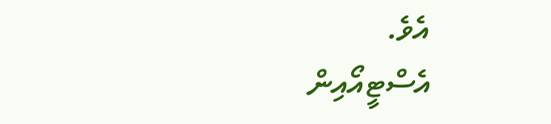އެވެ.
އެސްޓީއޯއިން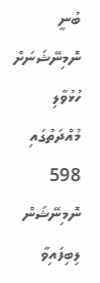ބުނީ ނޮމިނޭޝަނަށް ހުޅުވާލި މުއްދަތުގައި 598 ނޮމިނޭޝަން ލިބިފައިވާ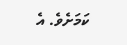ކަމަށެވެ. އެ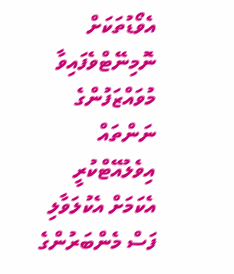އެވޯޑުތަކަށް ނޮމިނޭޓްވެފައިވާ މުވައްޒަފުންގެ ނަންތައް އިވެލުއޭޓްކުރީ އެކަމަށް އެކުލަވާލި ފަސް މެންބަރުންގެ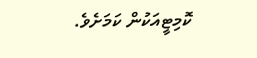ކޮމިޓީއަކުން ކަމަށެވެ.